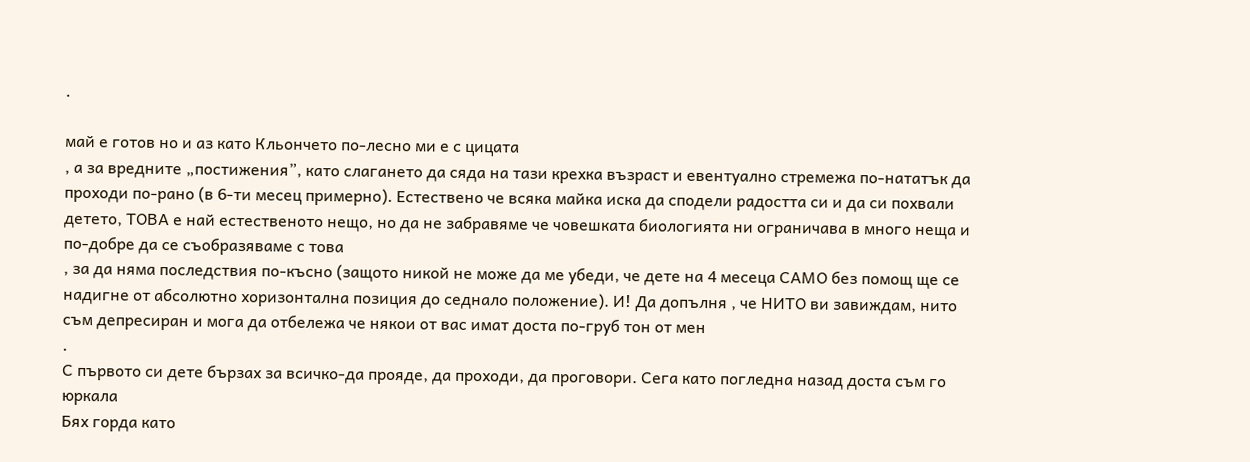.

май е готов но и аз като Кльончето по-лесно ми е с цицата
, а за вредните „постижения”, като слагането да сяда на тази крехка възраст и евентуално стремежа по-нататък да проходи по-рано (в 6-ти месец примерно). Естествено че всяка майка иска да сподели радостта си и да си похвали детето, ТОВА е най естественото нещо, но да не забравяме че човешката биологията ни ограничава в много неща и по-добре да се съобразяваме с това
, за да няма последствия по-късно (защото никой не може да ме убеди, че дете на 4 месеца САМО без помощ ще се надигне от абсолютно хоризонтална позиция до седнало положение). И! Да допълня , че НИТО ви завиждам, нито съм депресиран и мога да отбележа че някои от вас имат доста по-груб тон от мен
.
С първото си дете бързах за всичко-да прояде, да проходи, да проговори. Сега като погледна назад доста съм го юркала
Бях горда като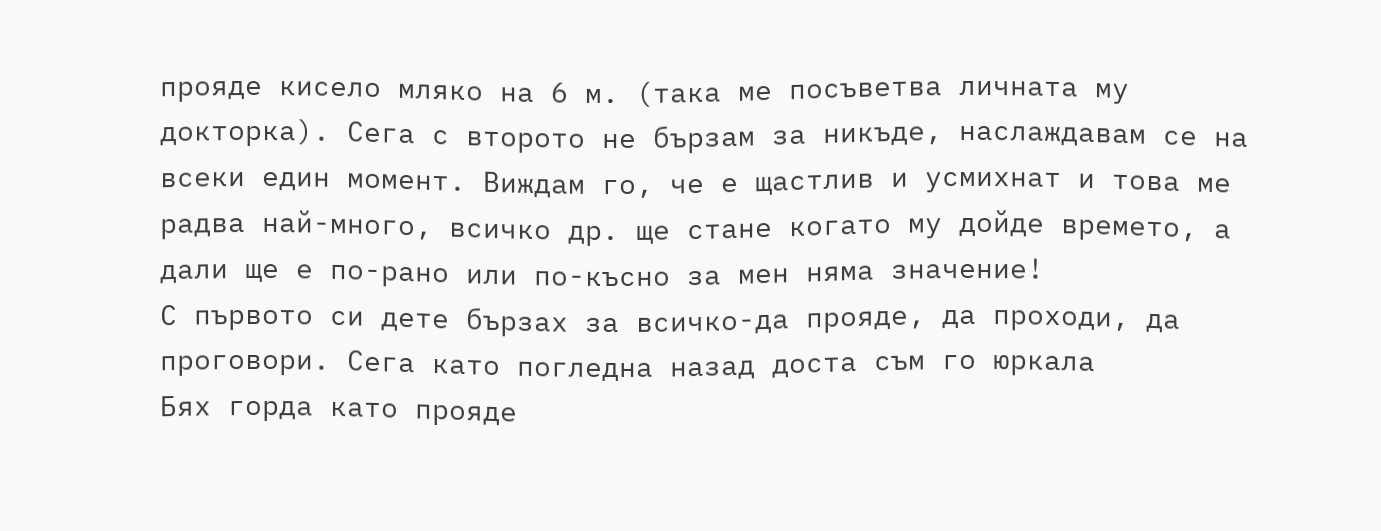прояде кисело мляко на 6 м. (така ме посъветва личната му докторка). Сега с второто не бързам за никъде, наслаждавам се на всеки един момент. Виждам го, че е щастлив и усмихнат и това ме радва най-много, всичко др. ще стане когато му дойде времето, а дали ще е по-рано или по-късно за мен няма значение!
С първото си дете бързах за всичко-да прояде, да проходи, да проговори. Сега като погледна назад доста съм го юркала
Бях горда като прояде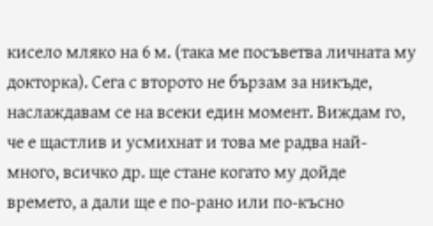кисело мляко на 6 м. (така ме посъветва личната му докторка). Сега с второто не бързам за никъде, наслаждавам се на всеки един момент. Виждам го, че е щастлив и усмихнат и това ме радва най-много, всичко др. ще стане когато му дойде времето, а дали ще е по-рано или по-късно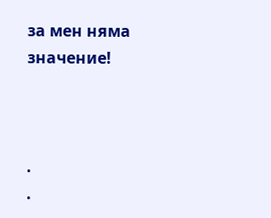за мен няма значение!



.
.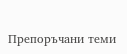Препоръчани теми